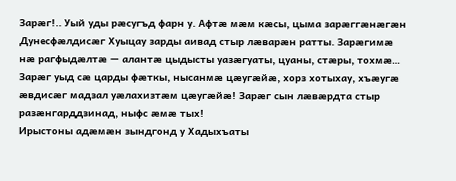Зарæг!.. Уый уды рæсугъд фарн у. Афтæ мæм кæсы, цыма зарæггæнæгæн Дунесфæлдисæг Хуыцау зарды аивад стыр лæварæн ратты. Зарæгимæ нæ рагфыдæлтæ — алантæ цыдысты уазæгуаты, цуаны, стæры, тохмæ… Зарæг уыд сæ царды фæткы, нысанмæ цæугæйæ, хорз хотыхау, хъæугæ æвдисæг мадзал уæлахизтæм цæугæйæ! Зарæг сын лæвæрдта стыр разæнгарддзинад, ныфс æмæ тых!
Ирыстоны адæмæн зындгонд у Хадыхъаты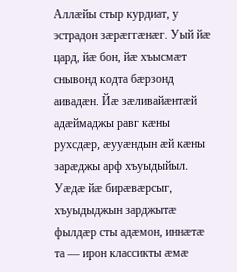Аллæйы стыр курдиат, у эстрадон зæрæггæнæг. Уый йæ цард, йæ бон, йæ хъысмæт снывонд кодта бæрзонд аивадæн. Йæ зæливайæнтæй адæймаджы равг кæны рухсдæр, æууæндын æй кæны зарæджы арф хъуыдыйыл. Уæдæ йæ бирæвæрсыг, хъуыдыджын зарджытæ фылдæр сты адæмон, иннæтæ та — ирон классикты æмæ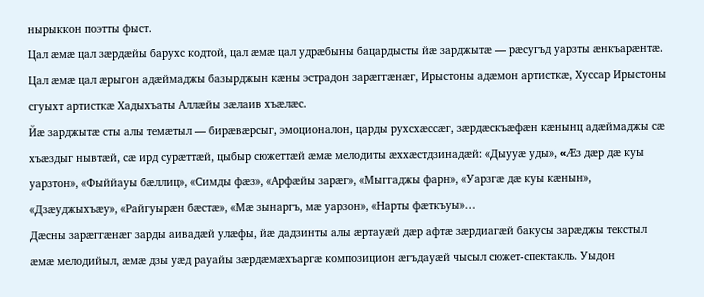нырыккон поэтты фыст.
Цал æмæ цал зæрдæйы барухс кодтой, цал æмæ цал удрæбыны бацардысты йæ зарджытæ — рæсугъд уарзты æнкъарæнтæ. Цал æмæ цал æрыгон адæймаджы базырджын кæны эстрадон зарæггæнæг, Ирыстоны адæмон артисткæ, Хуссар Ирыстоны сгуыхт артисткæ Хадыхъаты Аллæйы зæлаив хъæлæс.
Йæ зарджытæ сты алы темæтыл — бирæвæрсыг, эмоционалон, царды рухсхæссæг, зæрдæскъæфæн кæнынц адæймаджы сæ хъæздыг нывтæй, сæ ирд сурæттæй, цыбыр сюжеттæй æмæ мелодиты æххæстдзинадæй: «Дыууæ уды», «Æз дæр дæ куы уарзтон», «Фыййауы бæллиц», «Симды фæз», «Арфæйы зарæг», «Мыггаджы фарн», «Уарзгæ дæ куы кæнын», «Дзæуджыхъæу», «Райгуырæн бæстæ», «Мæ зынаргъ, мæ уарзон», «Нарты фæткъуы»…
Дæсны зарæггæнæг зарды аивадæй улæфы, йæ дадзинты алы æртауæй дæр афтæ зæрдиагæй бакусы зарæджы текстыл æмæ мелодийыл, æмæ дзы уæд рауайы зæрдæмæхъаргæ композицион æгъдауæй чысыл сюжет-спектакль. Уыдон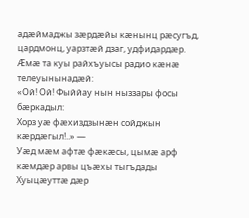адæймаджы зæрдæйы кæнынц рæсугъд, цардмонц, уарзтæй дзаг, удфидардæр.
Æмæ та куы райхъуысы радио кæнæ телеуынынадæй:
«Ой! Ой! Фыййау нын ныззары фосы бæркадыл:
Хорз уæ фæхиздзынæн сойджын кæрдæгыл!..» —
Уæд мæм афтæ фæкæсы, цымæ арф кæмдæр арвы цъæхы тыгъдады Хуыцæуттæ дæр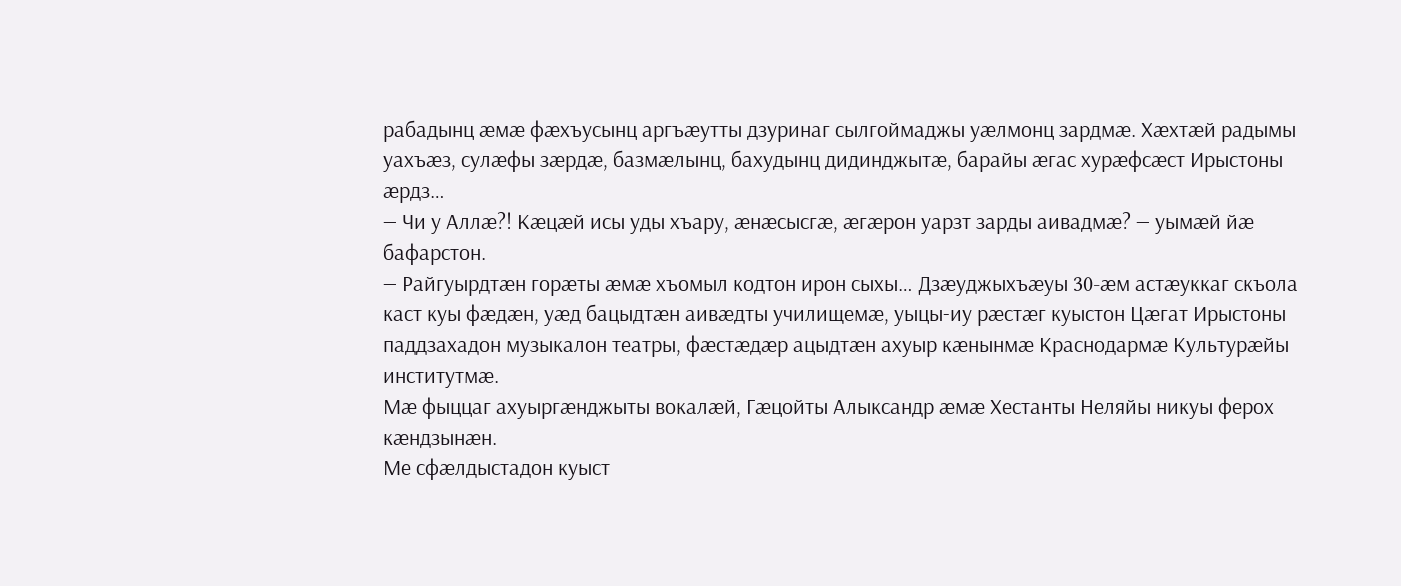рабадынц æмæ фæхъусынц аргъæутты дзуринаг сылгоймаджы уæлмонц зардмæ. Хæхтæй радымы уахъæз, сулæфы зæрдæ, базмæлынц, бахудынц дидинджытæ, барайы æгас хурæфсæст Ирыстоны æрдз…
— Чи у Аллæ?! Кæцæй исы уды хъару, æнæсысгæ, æгæрон уарзт зарды аивадмæ? — уымæй йæ бафарстон.
— Райгуырдтæн горæты æмæ хъомыл кодтон ирон сыхы… Дзæуджыхъæуы 30-æм астæуккаг скъола каст куы фæдæн, уæд бацыдтæн аивæдты училищемæ, уыцы-иу рæстæг куыстон Цæгат Ирыстоны паддзахадон музыкалон театры, фæстæдæр ацыдтæн ахуыр кæнынмæ Краснодармæ Культурæйы институтмæ.
Мæ фыццаг ахуыргæнджыты вокалæй, Гæцойты Алыксандр æмæ Хестанты Неляйы никуы ферох кæндзынæн.
Ме сфæлдыстадон куыст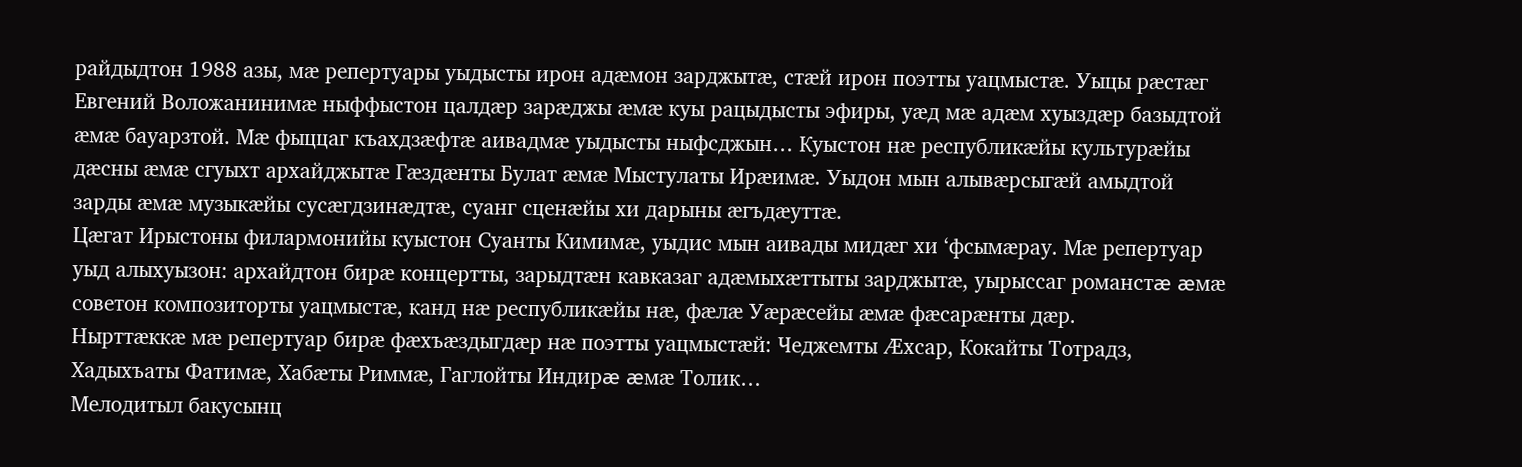райдыдтон 1988 азы, мæ репертуары уыдысты ирон адæмон зарджытæ, стæй ирон поэтты уацмыстæ. Уыцы рæстæг Евгений Воложанинимæ ныффыстон цалдæр зарæджы æмæ куы рацыдысты эфиры, уæд мæ адæм хуыздæр базыдтой æмæ бауарзтой. Мæ фыццаг къахдзæфтæ аивадмæ уыдысты ныфсджын… Куыстон нæ республикæйы культурæйы дæсны æмæ сгуыхт архайджытæ Гæздæнты Булат æмæ Мыстулаты Ирæимæ. Уыдон мын алывæрсыгæй амыдтой зарды æмæ музыкæйы сусæгдзинæдтæ, суанг сценæйы хи дарыны æгъдæуттæ.
Цæгат Ирыстоны филармонийы куыстон Суанты Кимимæ, уыдис мын аивады мидæг хи ‘фсымæрау. Мæ репертуар уыд алыхуызон: архайдтон бирæ концертты, зарыдтæн кавказаг адæмыхæттыты зарджытæ, уырыссаг романстæ æмæ советон композиторты уацмыстæ, канд нæ республикæйы нæ, фæлæ Уæрæсейы æмæ фæсарæнты дæр.
Нырттæккæ мæ репертуар бирæ фæхъæздыгдæр нæ поэтты уацмыстæй: Чеджемты Æхсар, Кокайты Тотрадз, Хадыхъаты Фатимæ, Хабæты Риммæ, Гаглойты Индирæ æмæ Толик…
Мелодитыл бакусынц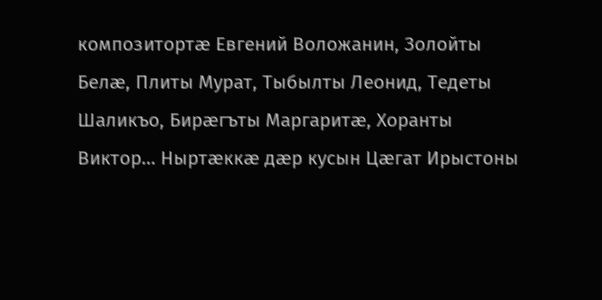композитортæ Евгений Воложанин, Золойты Белæ, Плиты Мурат, Тыбылты Леонид, Тедеты Шаликъо, Бирæгъты Маргаритæ, Хоранты Виктор… Ныртæккæ дæр кусын Цæгат Ирыстоны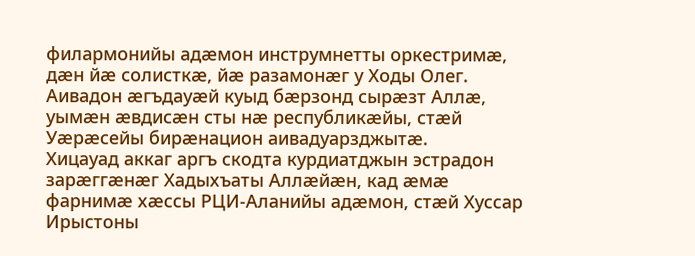филармонийы адæмон инструмнетты оркестримæ, дæн йæ солисткæ, йæ разамонæг у Ходы Олег.
Аивадон æгъдауæй куыд бæрзонд сырæзт Аллæ, уымæн æвдисæн сты нæ республикæйы, стæй Уæрæсейы бирæнацион аивадуарзджытæ.
Хицауад аккаг аргъ скодта курдиатджын эстрадон зарæггæнæг Хадыхъаты Аллæйæн, кад æмæ фарнимæ хæссы РЦИ-Аланийы адæмон, стæй Хуссар Ирыстоны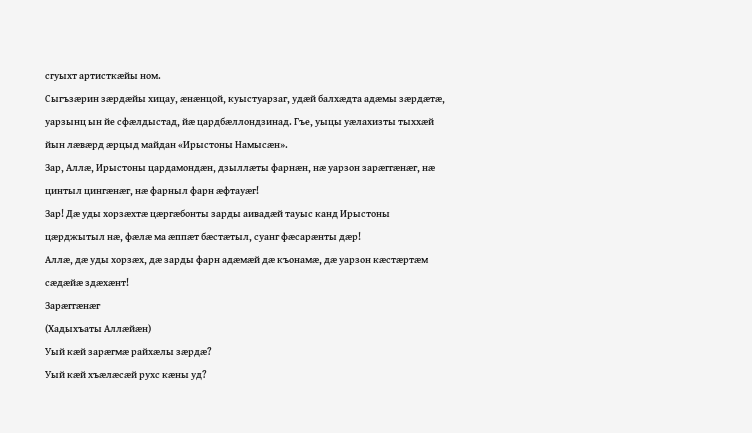сгуыхт артисткæйы ном.
Сыгъзæрин зæрдæйы хицау, æнæнцой, куыстуарзаг, удæй балхæдта адæмы зæрдæтæ, уарзынц ын йе сфæлдыстад, йæ цардбæллондзинад. Гъе, уыцы уæлахизты тыххæй йын лæвæрд æрцыд майдан «Ирыстоны Намысæн».
Зар, Аллæ, Ирыстоны цардамондæн, дзыллæты фарнæн, нæ уарзон зарæггæнæг, нæ цинтыл цингæнæг, нæ фарныл фарн æфтауæг!
Зар! Дæ уды хорзæхтæ цæргæбонты зарды аивадæй тауыс канд Ирыстоны цæрджытыл нæ, фæлæ ма æппæт бæстæтыл, суанг фæсарæнты дæр!
Аллæ, дæ уды хорзæх, дæ зарды фарн адæмæй дæ къонамæ, дæ уарзон кæстæртæм сæдæйæ здæхæнт!
Зарæггæнæг
(Хадыхъаты Аллæйæн)
Уый кæй зарæгмæ райхæлы зæрдæ?
Уый кæй хъæлæсæй рухс кæны уд?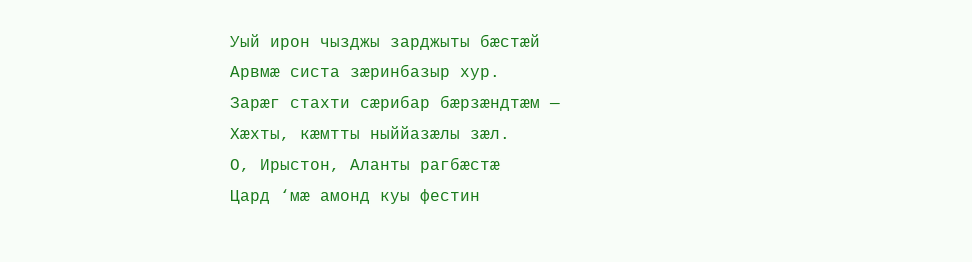Уый ирон чызджы зарджыты бæстæй
Арвмæ систа зæринбазыр хур.
Зарæг стахти сæрибар бæрзæндтæм —
Хæхты, кæмтты ныййазæлы зæл.
О, Ирыстон, Аланты рагбæстæ
Цард ‘мæ амонд куы фестин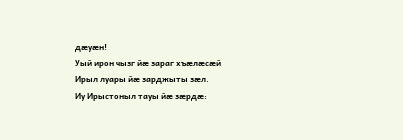дæуæн!
Уый ирон чызг йæ зараг хъæлæсæй
Ирыл луары йæ зарджыты зæл.
Иу Ирыстоныл тауы йæ зæрдæ: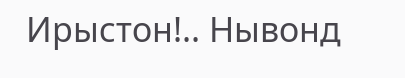Ирыстон!.. Нывонд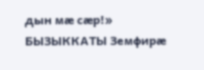дын мæ сæр!»
БЫЗЫККАТЫ Земфирæ